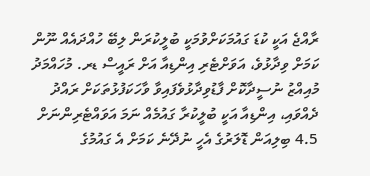ރާއްޖެ އަކީ ކުޑަ ގައުމަކަށްވުމަކީ ބުލީކުރަން ލިބޭ ހުއްދައެއް ނޫން ކަމަށް ވިދާޅުވެ، އަވަށްޓެރި އިންޑިއާ އަށް ރައީސް ޑރ. މުހައްމަދު މުއިއްޒު ނުސީދާކޮށް ފާޑުވިދާޅުވެފައިވާ ވާހަކަފުޅުތަކަށް ރައްދު ދެއްވައި، އިންޑިއާ އަކީ ބުލީކުރާ ގައުމެއް ނަމަ އަވައްޓެރިންނަށް 4.5 ބިލިއަން ޑޮލަރުގެ އެހީ ނުދޭނެ ކަމަށް އެ ގައުމުގެ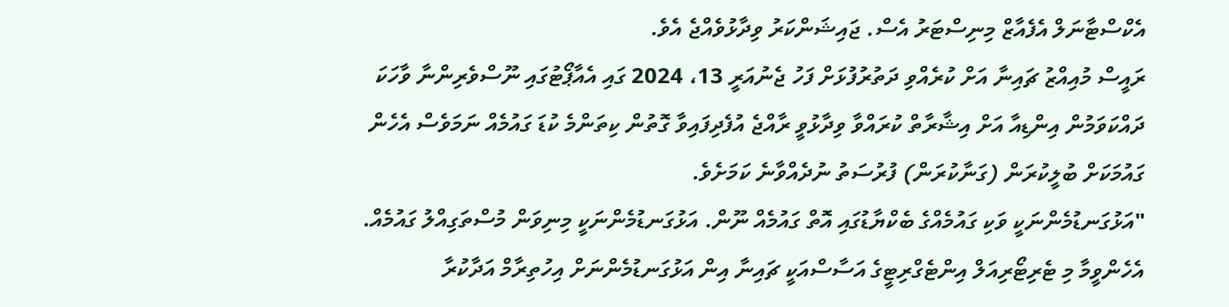އެކްސްޓާނަލް އެފެއާޒް މިނިސްޓަރު އެސް. ޖައިޝަންކަރު ވިދާޅުވެއްޖެ އެވެ.
ރައީސް މުއިއްޒު ޗައިނާ އަށް ކުރެއްވި ދަތުރުފުޅަށް ފަހު ޖެނުއަރީ 13، 2024 ގައި އެއާޕޯޓުގައި ނޫސްވެރިންނާ ވާހަކަ ދައްކަވަމުން އިންޑިއާ އަށް އިޝާރާތް ކުރައްވާ ވިދާޅުވީ ރާއްޖެ އުފެދިފައިވާ ގޮތުން ކިތަންމެ ކުޑަ ގައުމެއް ނަމަވެސް އެހެން ގައުމަކަށް ބުލީކުރަން (ގަނާކުރަން) ފުރުސަތު ނުދެއްވާނެ ކަމަށެވެ.
"އަޅުގަނޑުމެންނަކީ ވަކި ގައުމެއްގެ ބެކްޔާޑުގައި އޮތް ގައުމެއް ނޫން. އަޅުގަނޑުމެންނަކީ މިނިވަން މުސްތަގިއްލު ގައުމެއް. އެހެންވީމާ މި ޓެރިޓޯރިއަލް އިންޓެގްރިޓީގެ އަސާސްއަކީ ޗައިނާ އިން އަޅުގަނޑުމެންނަށް އިހުތިރާމް އަދާކުރާ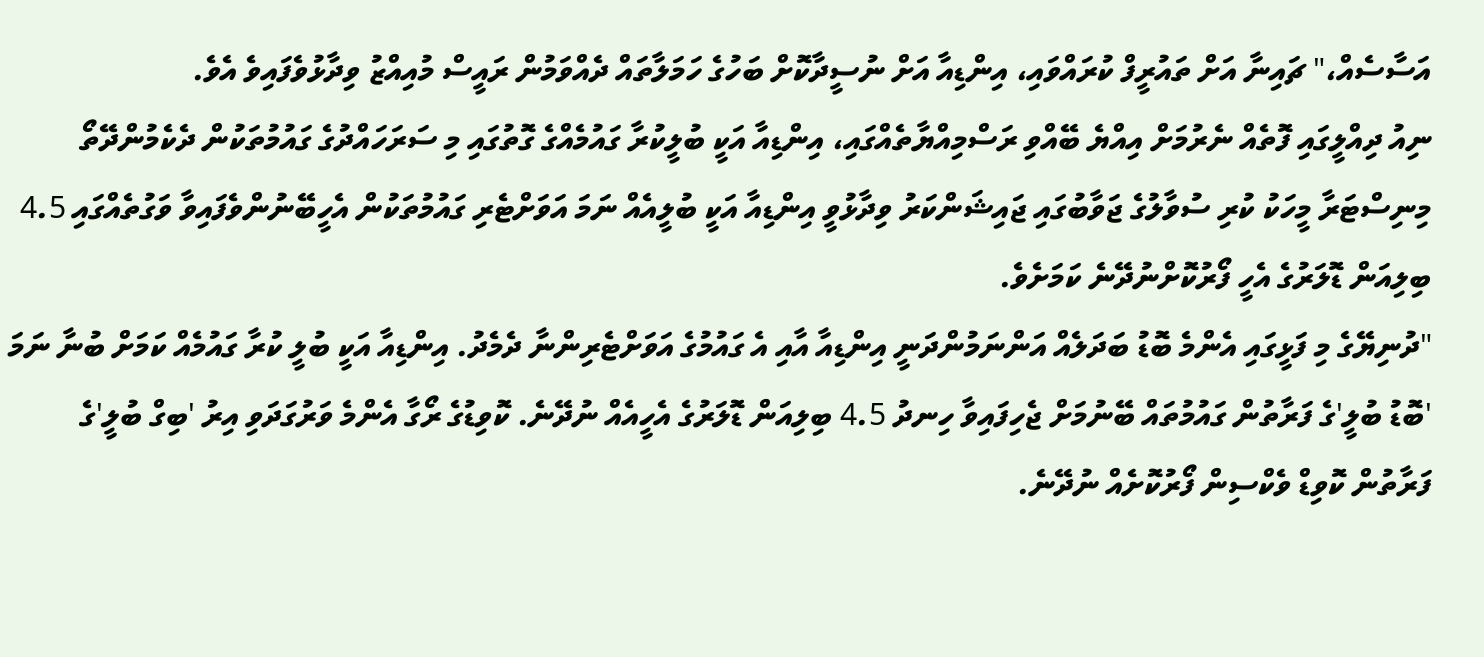އަސާސެއް،" ޗައިނާ އަށް ތައުރީފް ކުރައްވައި، އިންޑިއާ އަށް ނުސީދާކޮށް ބަހުގެ ހަމަލާތައް ދެއްވަމުން ރައީސް މުއިއްޒު ވިދާޅުވެފައިވެ އެވެ.
ނިއު ދިއްލީގައި ފޮތެއް ނެރުމަށް އިއްޔެ ބޭއްވި ރަސްމިއްޔާތެއްގައި، އިންޑިއާ އަކީ ބުލީކުރާ ގައުމެއްގެ ގޮތުގައި މި ސަރަހައްދުގެ ގައުމުތަކުން ދެކެމުންދޭތޯ މިނިސްޓަރާ މީހަކު ކުރި ސުވާލުގެ ޖަވާބުގައި ޖައިޝަންކަރު ވިދާޅުވީ އިންޑިއާ އަކީ ބުލީއެއް ނަމަ އަވަށްޓެރި ގައުމުތަކުން އެހީބޭނުންވެފައިވާ ވަގުތެއްގައި 4.5 ބިލިއަން ޑޮލަރުގެ އެހީ ފޯރުކޮށްނުދޭނެ ކަމަށެވެ.
"ދުނިޔޭގެ މި ފަޅީގައި އެންމެ ބޮޑު ބަދަލެއް އަންނަމުންދަނީ އިންޑިއާ އާއި އެ ގައުމުގެ އަވަށްޓެރިންނާ ދެމެދު. އިންޑިއާ އަކީ ބުލީ ކުރާ ގައުމެއް ކަމަށް ބުނާ ނަމަ 'ބޮޑު ބުލީ'ގެ ފަރާތުން ގައުމުތައް ބޭނުމަށް ޖެހިފައިވާ ހިނދު 4.5 ބިލިއަން ޑޮލަރުގެ އެހީއެއް ނުދޭނެ. ކޮވިޑުގެ ރޯގާ އެންމެ ވަރުގަދަވި އިރު 'ބިގް ބުލީ'ގެ ފަރާތުން ކޮވިޑް ވެކްސިން ފޯރުކޮށެއް ނުދޭނެ.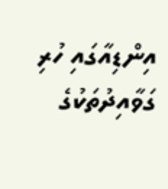އިންޑިއާގައި ހުރި ގަވާއިދުތަކުގެ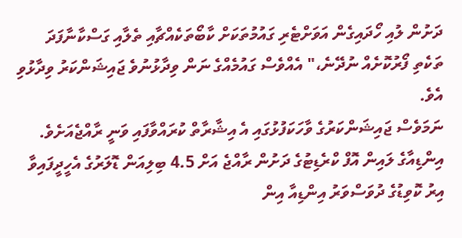ދަށުން ލުއި ހޯދައިގެން އަވަށްޓެރި ގައުމުތަކަށް ކާބޯތަކެއްޗާއި ތެލާއި ގަސްކާނާފަދަ ތަކެތި ފޯރުކޮށެއް ނުދޭނެ،" އެއްވެސް ގައުމެއްގެ ނަން ވިދާޅުނުވެ ޖައިޝަންކަރު ވިދާޅުވި އެވެ.
ނަމަވެސް ޖައިޝަންކަރުގެ ވާހަކަފުޅުގައި އެ އިޝާރާތް ކުރައްވާފައި ވަނީ ރާއްޖެއަށެވެ. އިންޑިއާގެ ލައިން އޮފް ކްރެޑިޓުގެ ދަށުން ރާއްޖެ އަށް 4.5 ބިލިއަން ޑޮލަރުގެ އެހީދީފައިވާ އިރު ކޮވިޑުގެ ދުވަސްވަރު އިންޑިއާ އިން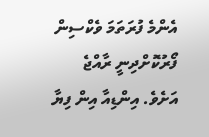އެންމެ ފުރަތަމަ ވެކްސިން ފޯރުކޮށްދިނީ ރާއްޖެ އަށެވެ. އިންޑިއާ އިން ފިޔާ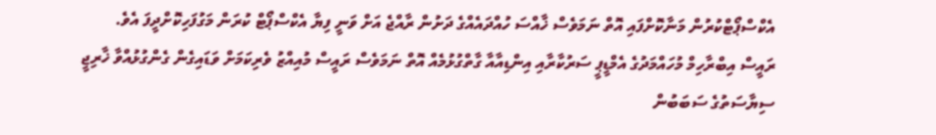އެކްސްޕޯޓްކުރުން މަނާކޮށްފައި އޮތް ނަމަވެސް ޚާއްސަ ހުއްދައެއްގެ ދަށުން ރާއްޖެ އަށް ވަނީ ފިޔާ އެކްސްޕޯޓް ކުރަން މަގުފަހިކޮށްދީފަ އެވެ.
ރައީސް އިބްރާހިމް މުހައްމަދުގެ އެމްޑީޕީ ސަރުކާރާއި އިންޑިއާއާ ގާތްގުޅުމެއް އޮތް ނަމަވެސް ރައީސް މުއިއްޒު ވެރިކަމަށް ވަޑައިގެން ގެންގުޅުއްވާ ޚާރިޖީ ސިޔާސަތުގެ ސަބަބުން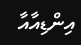އިންޑިއާއާ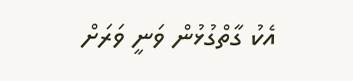އެކު ގާތްގުޅުން ވަނީ ވަރަށް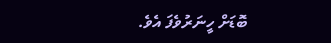ބޮޑަށް ހީނަރުވެފަ އެވެ.